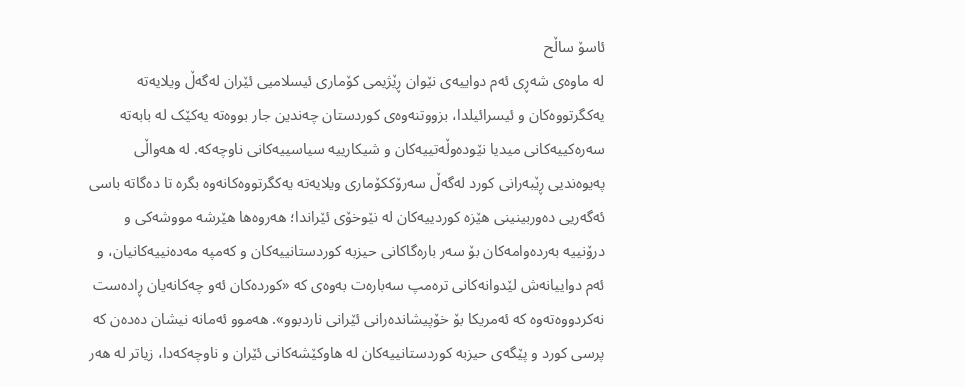ئاسۆ ساڵح
لە ماوەی شەڕی ئەم دواییەی نێوان ڕێژیمی کۆماری ئیسلامیی ئێران لەگەڵ ویلایەتە یەکگرتووەکان و ئیسرائیلدا، بزووتنەوەی کوردستان چەندین جار بووەتە یەکێک لە بابەتە سەرەکییەکانی میدیا نێودەوڵەتییەکان و شیکارییە سیاسییەکانی ناوچەکە. لە هەواڵی پەیوەندیی ڕێبەرانی کورد لەگەڵ سەرۆککۆماری ویلایەتە یەکگرتووەکانەوە بگرە تا دەگاتە باسی ئەگەریی دەوربینینی هێزە کوردییەکان لە نێوخۆی ئێراندا؛ هەروەها هێرشە مووشەکی و درۆنییە بەردەوامەکان بۆ سەر بارەگاکانی حیزبە کوردستانییەکان و کەمپە مەدەنییەکانیان، و ئەم دواییانەش لێدوانەکانی ترەمپ سەبارەت بەوەی کە «کوردەکان ئەو چەکانەیان ڕادەست نەکردووەتەوە کە ئەمریکا بۆ خۆپیشاندەرانی ئێرانی ناردبوو». هەموو ئەمانە نیشان دەدەن کە پرسی کورد و پێگەی حیزبە کوردستانییەکان لە هاوکێشەکانی ئێران و ناوچەکەدا، زیاتر لە هەر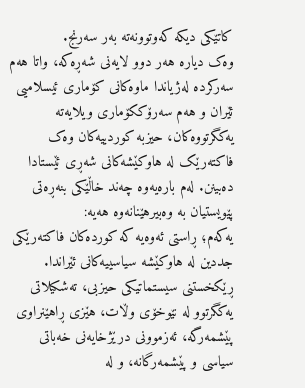کاتێکی دیکە کەوتوونەتە بەر سەرنج.
وەک دیارە هەر دوو لایەنی شەڕەکە، واتا هەم سەرکردە لەژیاندا ماوەکانی کۆماری ئیسلامیی ئێران و هەم سەرۆککۆماری ویلایەتە یەکگرتووەکان، حیزبە کوردییەکان وەک فاکتەرێک لە هاوکێشەکانی شەڕی ئێستادا دەبینن. لەم بارەیەوە چەند خاڵێکی بنەڕەتی پێویستیان بە وەبیرهێنانەوە هەیە:
یەکەم؛ ڕاستی ئەوەیە کە کوردەکان فاکتەرێکی جددین لە هاوکێشە سیاسییەکانی ئێراندا. ڕێکخستنی سیستماتیکی حیزبی، تەشکیلاتی یەکگرتوو لە نێوخۆی وڵات، هێزی ڕاهێنراوی پێشمەرگە، ئەزموونی درێژخایەنی خەباتی سیاسی و پێشمەرگانە، و لە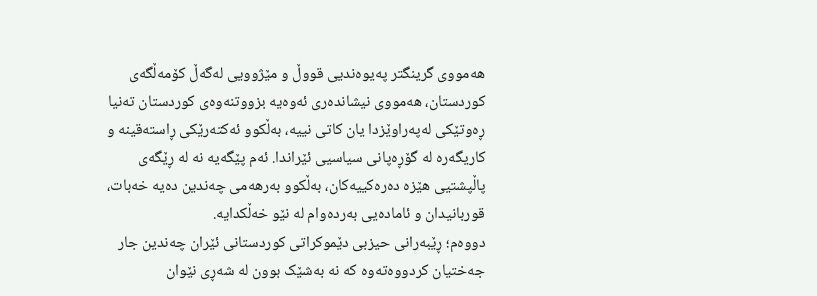هەمووی گرینگتر پەیوەندیی قووڵ و مێژوویی لەگەڵ کۆمەڵگەی کوردستان، هەمووی نیشاندەری ئەوەیە بزووتنەوەی کوردستان تەنیا ڕەوتێکی لەپەراوێزدا یان کاتی نییە، بەڵکوو ئەکتەرێکی ڕاستەقینە و کاریگەرە لە گۆڕەپانی سیاسیی ئێراندا. ئەم پێگەیە نە لە ڕێگەی پاڵپشتیی هێزە دەرەکییەکان، بەڵکوو بەرهەمی چەندین دەیە خەبات، قوربانیدان و ئامادەیی بەردەوام لە نێو خەڵکدایە.
دووەم؛ ڕێبەرانی حیزبی دێموکراتی کوردستانی ئێران چەندین جار جەختیان کردووەتەوە کە نە بەشێک بوون لە شەڕی نێوان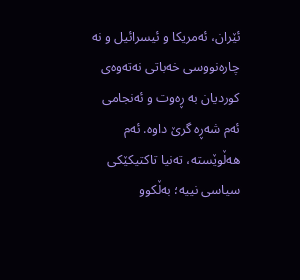ئێران، ئەمریکا و ئیسرائیل و نە چارەنووسی خەباتی نەتەوەی کوردیان بە ڕەوت و ئەنجامی ئەم شەڕە گرێ داوە. ئەم هەڵوێستە، تەنیا تاکتیکێکی سیاسی نییە؛ بەڵکوو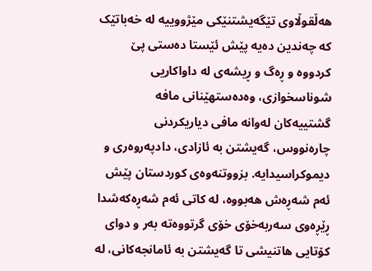هەڵقوڵاوی تێگەیشتنێکی مێژووییە لە خەباتێک کە چەندین دەیە پێش ئێستا دەستی پێ کردووە و ڕەگ و ڕیشەی لە داواکاریی شوناسخوازی، وەدەستهێنانی مافە گشتییەکان لەوانە مافی دیاریکردنی چارەنووس، گەیشتن بە ئازادی، دادپەروەری و دیموکراسیدایە. بزووتنەوەی کوردستان پێش ئەم شەڕەش هەبووە، لە کاتی ئەم شەڕەکەشدا ڕێڕەوی سەربەخۆی خۆی گرتووەتە بەر و دوای کۆتایی هاتنیشی تا گەیشتن بە ئامانجەکانی، لە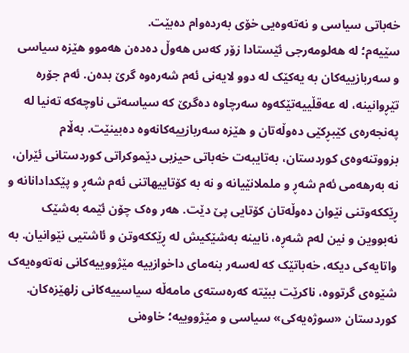خەباتی سیاسی و نەتەوەیی خۆی بەردەوام دەبێت.
سێیەم؛ لە هەلومەرجی ئێستادا زۆر کەس هەوڵ دەدەن هەموو هێزە سیاسی و سەربازییەکان بە یەکێک لە دوو لایەنی ئەم شەرەوە گرێ بدەن. ئەم جۆرە تێڕوانینە، لە عەقڵییەتێکەوە سەرچاوە دەگرێ کە سیاسەتی ناوچەکە تەنیا لە پەنجەرەی کێبڕکێی دەوڵەتان و هێزە سەربازییەکانەوە دەبینێت. بەڵام بزووتنەوەی کوردستان، بەتایبەت خەباتی حیزبی دێموکراتی کوردستانی ئێران، نە بەرهەمی ئەم شەڕ و ململانێیانە و نە بە کۆتاییهاتنی ئەم شەڕ و پێکدادانانە و ڕێککەوتنی نێوان دەوڵەتان کۆتایی پێ دێت. هەر وەک چۆن ئێمە بەشێک نەبووین و نین لەم شەڕە، نابینە بەشێکیش لە ڕێککەوتن و ئاشتیی نێوانیان. بە واتایەکی دیکە، خەباتێک کە لەسەر بنەمای داخوازییە مێژووییەکانی نەتەوەیەک شێوەی گرتووە، ناکرێت ببێتە کەرەستەی مامەڵە سیاسییەکانی زلهێزەکان. کوردستان «سوژەیەکی» سیاسی و مێژووییە؛ خاوەنی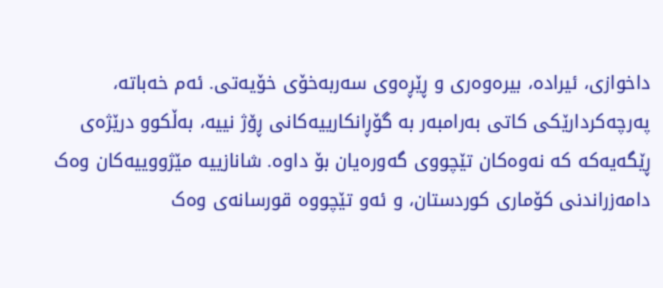داخوازی، ئیرادە، بیرەوەری و ڕێڕەوی سەربەخۆی خۆیەتی. ئەم خەباتە، پەرچەکردارێکی کاتی بەرامبەر بە گۆڕانکارییەکانی ڕۆژ نییە، بەڵکوو درێژەی ڕێگەیەکە کە نەوەکان تێچووی گەورەیان بۆ داوە. شانازییە مێژووییەکان وەک دامەزراندنی کۆماری کوردستان، و ئەو تێچووە قورسانەی وەک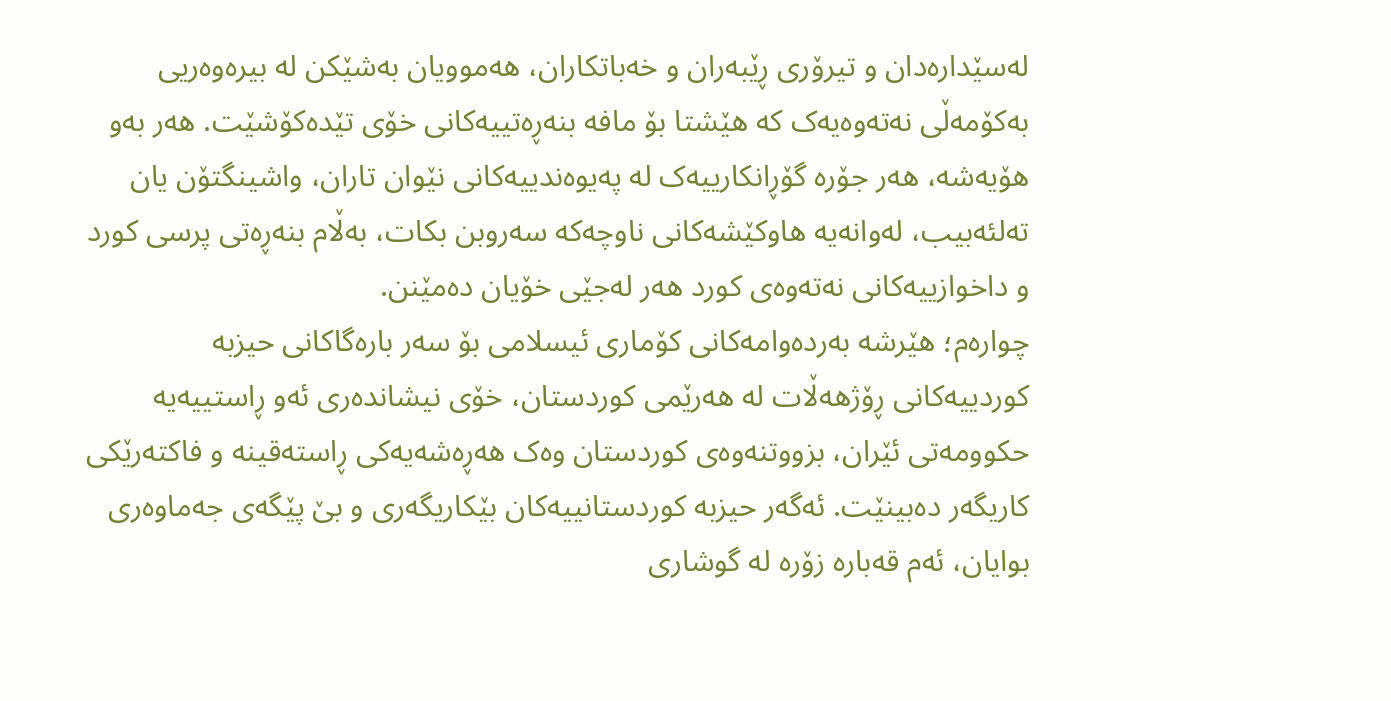لەسێدارەدان و تیرۆری ڕێبەران و خەباتکاران، هەموویان بەشێکن لە بیرەوەریی بەکۆمەڵی نەتەوەیەک کە هێشتا بۆ مافە بنەڕەتییەکانی خۆی تێدەکۆشێت. هەر بەو هۆیەشە، هەر جۆرە گۆڕانکارییەک لە پەیوەندییەکانی نێوان تاران، واشینگتۆن یان تەلئەبیب، لەوانەیە هاوکێشەکانی ناوچەکە سەروبن بکات، بەڵام بنەڕەتی پرسی کورد و داخوازییەکانی نەتەوەی کورد هەر لەجێی خۆیان دەمێنن.
چوارەم؛ هێرشە بەردەوامەکانی کۆماری ئیسلامی بۆ سەر بارەگاکانی حیزبە کوردییەکانی ڕۆژهەڵات لە هەرێمی کوردستان، خۆی نیشاندەری ئەو ڕاستییەیە حکوومەتی ئێران، بزووتنەوەی کوردستان وەک هەڕەشەیەکی ڕاستەقینە و فاکتەرێکی کاریگەر دەبینێت. ئەگەر حیزبە کوردستانییەکان بێکاریگەری و بێ پێگەی جەماوەری بوایان، ئەم قەبارە زۆرە لە گوشاری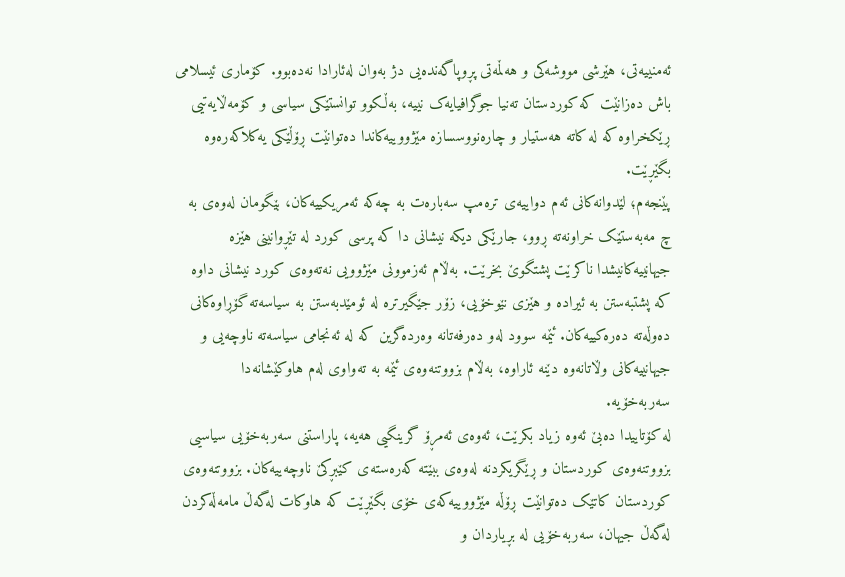ئەمنییەتی، هێرشی مووشەکی و هەڵمەتی پڕوپاگەندەیی دژ بەوان لەئارادا نەدەبوو. کۆماری ئیسلامی باش دەزانێت کە کوردستان تەنیا جوگرافیایەک نییە، بەڵکوو توانستێکی سیاسی و کۆمەڵایەتیی ڕێکخراوە کە لە کاتە هەستیار و چارەنووسسازە مێژووییەکاندا دەتوانێت ڕۆڵێکی یەکلاکەرەوە بگێڕێت.
پێنجەم؛ لێدوانەکانی ئەم دواییەی ترەمپ سەبارەت بە چەکە ئەمریکییەکان، بێگومان لەوەی بە چ مەبەستێک خراونەتە ڕوو، جارێکی دیکە نیشانی دا کە پرسی کورد لە تێڕوانینی هێزە جیهانییەکانیشدا ناکرێت پشتگوێ بخرێت. بەڵام ئەزموونی مێژوویی نەتەوەی کورد نیشانی داوە کە پشتبەستن بە ئیرادە و هێزی نێوخۆیی، زۆر جێگیرترە لە ئومێدبەستن بە سیاسەتە گۆڕاوەکانی دەوڵەتە دەرەکییەکان. ئێمە سوود لەو دەرفەتانە وەردەگرین کە لە ئەنجامی سیاسەتە ناوچەیی و جیهانییەکانی وڵاتانەوە دێنە ئاراوە، بەڵام بزووتنەوەی ئێمە بە تەواوی لەم هاوکێشانەدا سەربەخۆیە.
لە کۆتاییدا دەبێ ئەوە زیاد بکرێت، ئەوەی ئەمڕۆ گرینگیی هەیە، پاراستنی سەربەخۆیی سیاسیی بزووتنەوەی کوردستان و ڕێگریکردنە لەوەی ببێتە کەرەستەی کێبڕکێ ناوچەییەکان. بزووتنەوەی کوردستان کاتێک دەتوانێت ڕۆڵە مێژووییەکەی خۆی بگێڕێت کە هاوکات لەگەڵ مامەڵەکردن لەگەڵ جیهان، سەربەخۆیی لە بڕیاردان و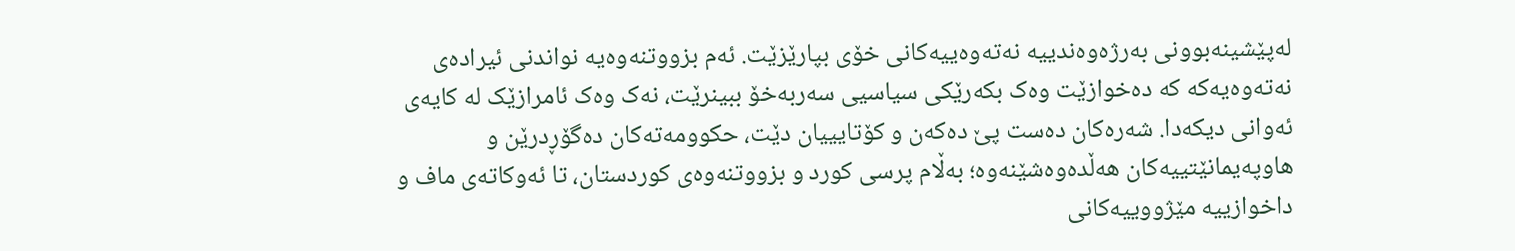لەپێشینەبوونی بەرژەوەندییە نەتەوەییەکانی خۆی بپارێزێت. ئەم بزووتنەوەیە نواندنی ئیرادەی نەتەوەیەکە کە دەخوازێت وەک بکەرێکی سیاسیی سەربەخۆ ببینرێت، نەک وەک ئامرازێک لە کایەی ئەوانی دیکەدا. شەرەکان دەست پێ دەکەن و کۆتایییان دێت، حکوومەتەکان دەگۆڕدرێن و هاوپەیمانێتییەکان هەڵدەوەشێنەوە؛ بەڵام پرسی کورد و بزووتنەوەی کوردستان، تا ئەوکاتەی ماف و داخوازییە مێژووییەکانی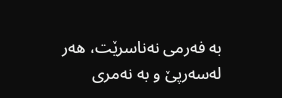بە فەرمی نەناسرێت، هەر لەسەرپێ و بە نەمری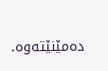دەمێنێتەوە.